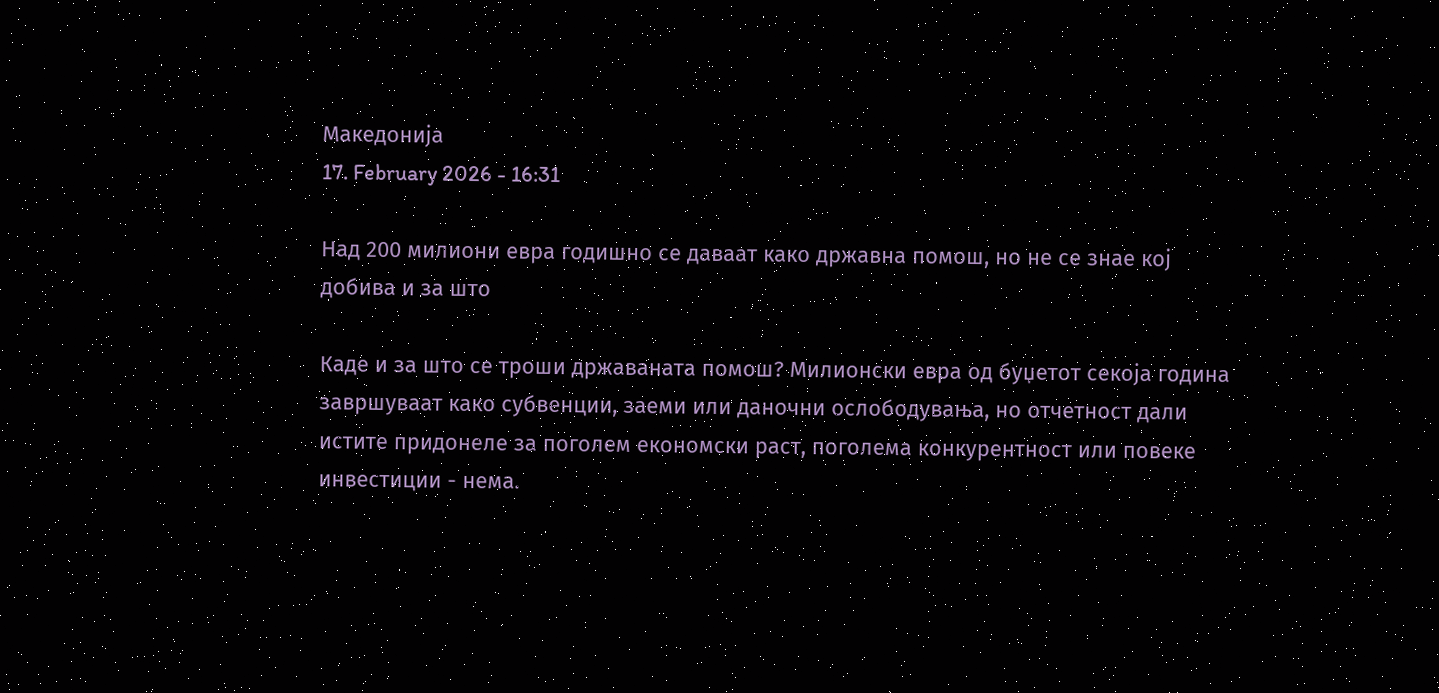Македонија
17. February 2026 - 16:31

Над 200 милиони евра годишно се даваат како државна помош, но не се знае кој добива и за што

Каде и за што се троши државаната помош? Милионски евра од буџетот секоја година завршуваат како субвенции, заеми или даночни ослободувања, но отчетност дали  истите придонеле за поголем економски раст, поголема конкурентност или повеке инвестиции - нема.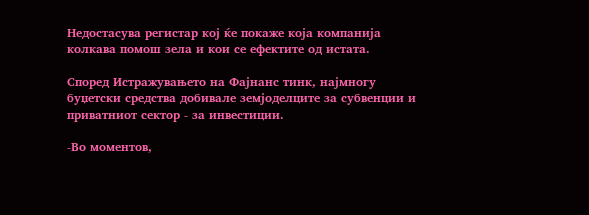Недостасува регистар кој ќе покаже која компанија колкава помош зела и кои се ефектите од истата.

Според Истражувањето на Фајнанс тинк, најмногу буџетски средства добивале земјоделците за субвенции и приватниот сектор - за инвестиции.

-Во моментов,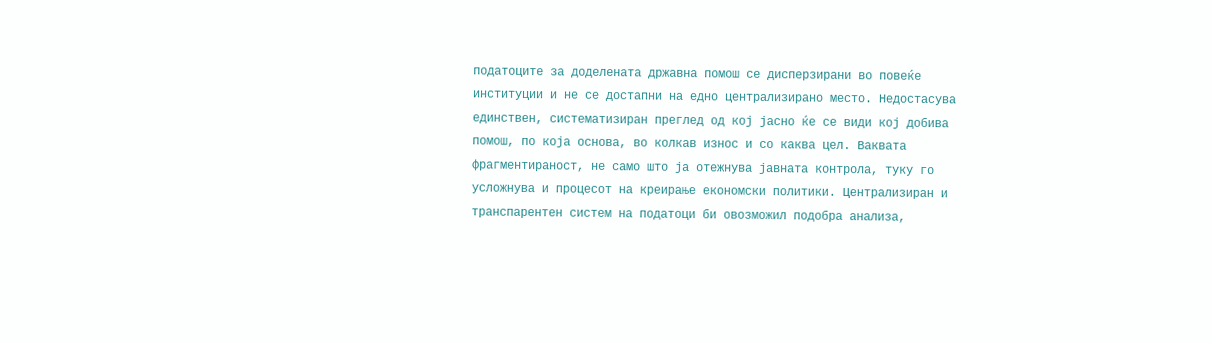податоците за доделената државна помош се дисперзирани во повеќе институции и не се достапни на едно централизирано место. Недостасува единствен, систематизиран преглед од кој јасно ќе се види кој добива помош, по која основа, во колкав износ и со каква цел. Ваквата фрагментираност, не само што ја отежнува јавната контрола, туку го усложнува и процесот на креирање економски политики. Централизиран и транспарентен систем на податоци би овозможил подобра анализа,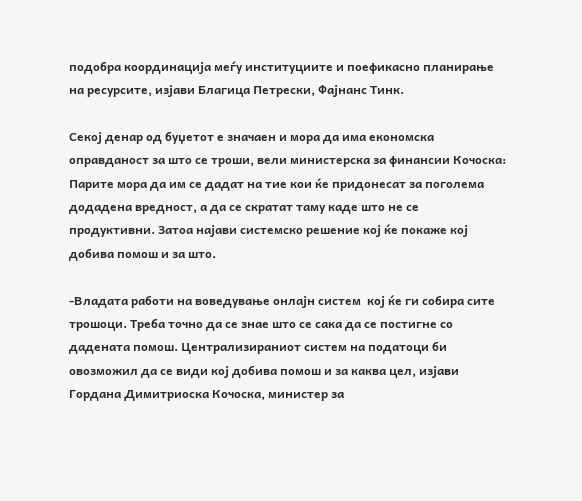подобра координација меѓу институциите и поефикасно планирање на ресурсите, изјави Благица Петрески, Фајнанс Тинк.

Секој денар од буџетот е значаен и мора да има економска оправданост за што се троши, вели министерска за финансии Кочоска: Парите мора да им се дадат на тие кои ќе придонесат за поголема додадена вредност, а да се скратат таму каде што не се продуктивни. Затоа најави системско решение кој ќе покаже кој добива помош и за што.

-Владата работи на воведување онлајн систем  кој ќе ги собира сите трошоци. Треба точно да се знае што се сака да се постигне со дадената помош. Централизираниот систем на податоци би овозможил да се види кој добива помош и за каква цел, изјави Гордана Димитриоска Кочоска, министер за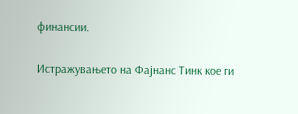финансии.

Истражувањето на Фајнанс Тинк кое ги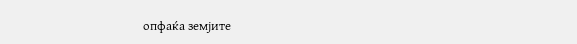опфаќа земјите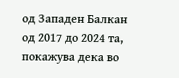од Запaден Балкан од 2017 до 2024 та, покажува дека во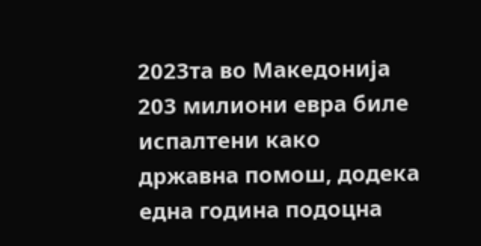2023та во Македонија 203 милиони евра биле испалтени како државна помош, додека една година подоцна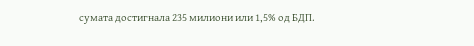сумата достигнала 235 милиони или 1,5% од БДП.